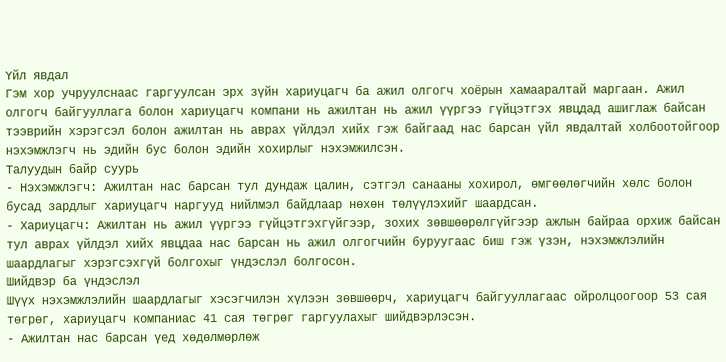Үйл явдал
Гэм хор учруулснаас гаргуулсан эрх зүйн хариуцагч ба ажил олгогч хоёрын хамааралтай маргаан. Ажил олгогч байгууллага болон хариуцагч компани нь ажилтан нь ажил үүргээ гүйцэтгэх явцдад ашиглаж байсан тээврийн хэрэгсэл болон ажилтан нь аврах үйлдэл хийх гэж байгаад нас барсан үйл явдалтай холбоотойгоор нэхэмжлэгч нь эдийн бус болон эдийн хохирлыг нэхэмжилсэн.
Талуудын байр суурь
- Нэхэмжлэгч: Ажилтан нас барсан тул дундаж цалин, сэтгэл санааны хохирол, өмгөөлөгчийн хөлс болон бусад зардлыг хариуцагч наргууд нийлмэл байдлаар нөхөн төлүүлэхийг шаардсан.
- Хариуцагч: Ажилтан нь ажил үүргээ гүйцэтгэхгүйгээр, зохих зөвшөөрөлгүйгээр ажлын байраа орхиж байсан тул аврах үйлдэл хийх явцдаа нас барсан нь ажил олгогчийн буруугаас биш гэж үзэн, нэхэмжлэлийн шаардлагыг хэрэгсэхгүй болгохыг үндэслэл болгосон.
Шийдвэр ба үндэслэл
Шүүх нэхэмжлэлийн шаардлагыг хэсэгчилэн хүлээн зөвшөөрч, хариуцагч байгууллагаас ойролцоогоор 53 сая төгрөг, хариуцагч компаниас 41 сая төгрөг гаргуулахыг шийдвэрлэсэн.
- Ажилтан нас барсан үед хөдөлмөрлөж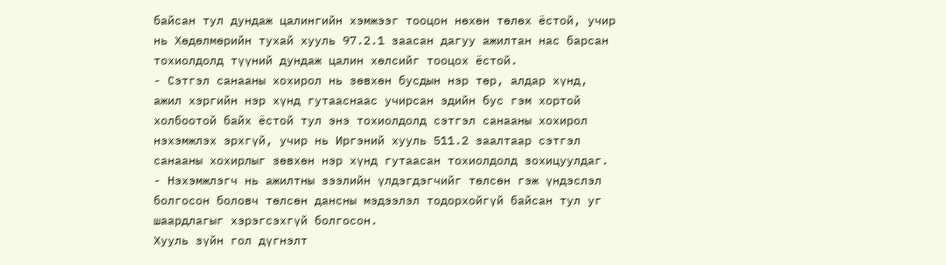байсан тул дундаж цалингийн хэмжээг тооцон нөхөн төлөх ёстой, учир нь Хөдөлмөрийн тухай хууль 97.2.1 заасан дагуу ажилтан нас барсан тохиолдолд түүний дундаж цалин хөлсийг тооцох ёстой.
- Сэтгэл санааны хохирол нь зөвхөн бусдын нэр төр, алдар хүнд, ажил хэргийн нэр хүнд гутааснаас учирсан эдийн бус гэм хортой холбоотой байх ёстой тул энэ тохиолдолд сэтгэл санааны хохирол нэхэмжлэх эрхгүй, учир нь Иргэний хууль 511.2 заалтаар сэтгэл санааны хохирлыг зөвхөн нэр хүнд гутаасан тохиолдолд зохицуулдаг.
- Нэхэмжлэгч нь ажилтны зээлийн үлдэгдэгчийг төлсөн гэж үндэслэл болгосон боловч төлсөн дансны мэдээлэл тодорхойгүй байсан тул уг шаардлагыг хэрэгсэхгүй болгосон.
Хууль зүйн гол дүгнэлт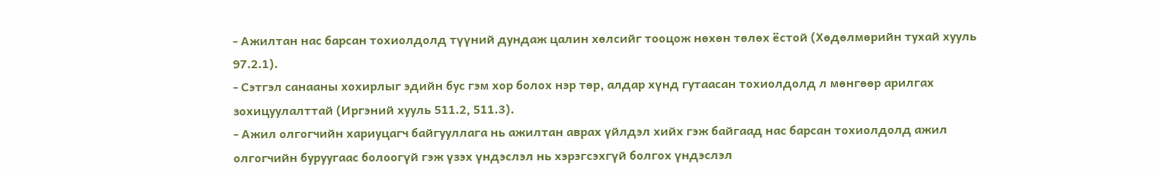- Ажилтан нас барсан тохиолдолд түүний дундаж цалин хөлсийг тооцож нөхөн төлөх ёстой (Хөдөлмөрийн тухай хууль 97.2.1).
- Сэтгэл санааны хохирлыг эдийн бус гэм хор болох нэр төр, алдар хүнд гутаасан тохиолдолд л мөнгөөр арилгах зохицуулалттай (Иргэний хууль 511.2, 511.3).
- Ажил олгогчийн хариуцагч байгууллага нь ажилтан аврах үйлдэл хийх гэж байгаад нас барсан тохиолдолд ажил олгогчийн буруугаас болоогүй гэж үзэх үндэслэл нь хэрэгсэхгүй болгох үндэслэл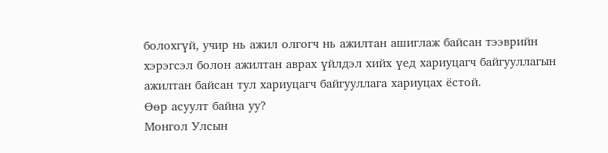болохгүй, учир нь ажил олгогч нь ажилтан ашиглаж байсан тээврийн хэрэгсэл болон ажилтан аврах үйлдэл хийх үед хариуцагч байгууллагын ажилтан байсан тул хариуцагч байгууллага хариуцах ёстой.
Өөр асуулт байна уу?
Монгол Улсын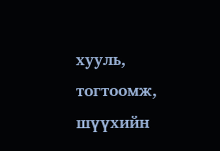хууль, тогтоомж, шүүхийн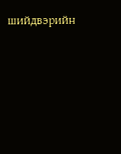шийдвэрийн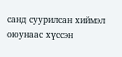санд суурилсан хиймэл оюунаас хүссэн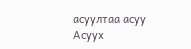асуултаа асуу
Асуух